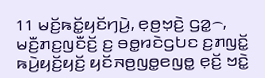11 ꤗꤢꤩ꤬ꤒꤢꤩ꤭ꤟꤢꤩꤚꤣꤧ꤬, ꤕ꤫ꤥ꤬ꤠ꤫ꤢꤧ꤬ ꤞꤤ꤭꤮, ꤗꤢꤪ꤬ꤊꤢ꤬ꤜꤢꤪꤢꤩ꤬ ꤢ꤬ ꤋꤥ꤭ꤙꤢꤧꤞꤝꤢ ꤢ꤬ꤊꤜꤢꤩ꤭ ꤒꤣꤧ꤬ꤟꤢꤩ꤬ꤟꤢꤩ꤬ ꤟꤢꤩꤏꤥ꤬ꤜꤥ꤭ꤕꤜꤥ꤭ ꤕ꤫ꤢꤩ꤬ ꤠꤢꤧ꤭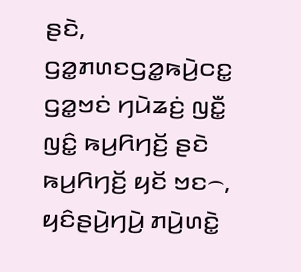ꤔꤢꤧ, ꤞꤤ꤭ꤊꤛꤢꤞꤤ꤭ꤒꤣꤧ꤬ꤍꤢ꤭ ꤞꤤ꤭ꤠꤢꤦ ꤚꤣꤧꤘꤢꤦ꤬ ꤜꤢꤪ꤭ ꤜꤢꤨ꤭ ꤒꤣ꤬ꤖꤚꤢꤩ꤬ ꤔꤢꤧ ꤒꤣ꤬ꤖꤚꤢꤩ꤬ ꤟꤢꤩ ꤠꤢ꤮,
ꤟꤢꤨꤔꤣꤧ꤬ꤚꤣꤧ꤬ ꤊꤣꤧ꤬ꤛꤢꤧ꤭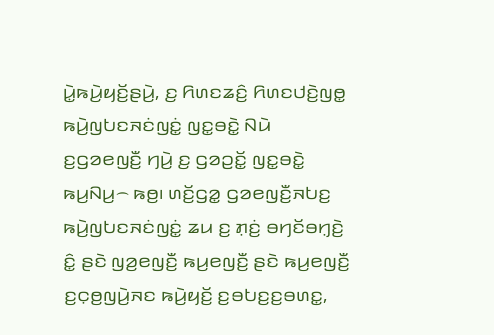ꤣꤧ꤭ꤒꤣꤧ꤬ꤟꤢꤩ꤬ꤔꤣꤧ꤬, ꤢ꤬ ꤖꤛꤢꤘꤢꤨ꤬ ꤖꤛꤢꤓꤢꤧ꤬ꤜꤥ꤭ ꤒꤣꤧ꤬ꤜꤝꤢꤏꤢꤦꤜꤢꤦ꤭ ꤜꤢ꤭ꤋꤢꤧ꤭ ꤡꤣꤧ ꤢ꤬ꤞꤤꤕꤜꤢꤪ꤬ ꤚꤣꤧ꤬ ꤢ꤬ ꤞꤤꤑꤢꤩ꤭ ꤜꤢ꤭ꤋꤢꤧ꤭ ꤒꤣ꤬ꤡꤣ꤬꤮ ꤒꤥ꤬꤯ ꤛꤢꤩ꤬ꤞꤤ꤭ ꤞꤤꤕꤜꤢꤪ꤬ꤏꤝꤢ꤬ ꤒꤣꤧ꤬ꤜꤝꤢꤏꤢꤦꤜꤢꤦ꤭ ꤘꤣ ꤢ꤬ ꤊ꤫ꤢꤦ꤬ ꤋꤚꤢꤩꤋꤚ꤫ꤢꤧ꤬ ꤢꤨ꤭ ꤔꤢꤧ ꤜꤤ꤬ꤕꤜꤢꤪ꤬ ꤒꤣ꤬ꤕꤜꤢꤪ꤬ ꤔꤢꤧ ꤒꤣ꤬ꤕꤜꤢꤪ꤬ ꤢ꤬ꤍ꤫ꤥ꤬ꤜꤣꤧ꤬ꤏꤢ ꤒꤣꤧ꤬ꤟꤢꤩ꤬ ꤢ꤬ꤋꤝꤢ꤬ꤢ꤬ꤋꤛꤢ꤭,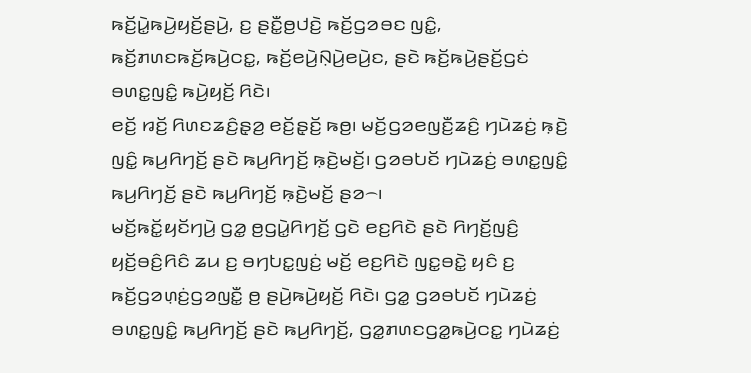ꤒꤢꤩ꤬ꤣꤧ꤭ꤒꤣꤧ꤬ꤟꤢꤩ꤬ꤔꤣꤧ꤬, ꤢ꤬ ꤔꤢꤪ꤭ꤥ꤬ꤓꤢꤧ꤬ ꤒꤢꤩ꤬ꤞꤤꤋꤢ ꤜꤢꤨ꤭, ꤒꤢꤩ꤬ꤊꤛꤢꤒꤢꤩ꤬ꤒꤣꤧ꤬ꤍꤢ꤭, ꤒꤢꤩ꤬ꤕꤣꤧ꤬ꤡ꤫ꤣꤧ꤬ꤕꤣꤧ꤬ꤢ, ꤔꤢꤧ ꤒꤢꤩ꤬ꤒꤣꤧ꤬ꤔꤢꤩ꤬ꤞꤢꤦ ꤋꤛꤢ꤭ꤜꤢꤨ꤭ ꤒꤣꤧ꤬ꤟꤢꤩ꤬ ꤖꤢꤧ꤯
ꤕꤢꤩ꤬ ꤙꤢꤩ꤬ ꤖꤛꤢꤘꤢꤨ꤬ꤔ꤫ꤤ꤬ ꤕꤢꤩ꤬ꤔ꤫ꤢꤩ꤬ ꤒꤥ꤬꤯ ꤗꤢꤩ꤬ꤞꤤꤕꤜꤢꤪ꤬ꤘꤢꤨ꤬ ꤚꤣꤧꤘꤢꤦ꤬ ꤒ꤫ꤢꤧ꤬ ꤜꤢꤨ꤭ ꤒꤣ꤬ꤖꤚꤢꤩ꤬ ꤔꤢꤧ ꤒꤣ꤬ꤖꤚꤢꤩ꤬ ꤒ꤫ꤢꤧ꤬ꤗꤢꤩ꤬꤯ ꤞꤤꤋꤝꤢꤩ ꤚꤣꤧꤘꤢꤦ꤬ ꤋꤛꤢ꤭ꤜꤢꤨ꤭ ꤒꤣ꤬ꤖꤚꤢꤩ꤬ ꤔꤢꤧ ꤒꤣ꤬ꤖꤚꤢꤩ꤬ ꤒ꤫ꤢꤧ꤬ꤗꤢꤩ꤬ ꤔꤤ꤮꤯
ꤗꤢꤩ꤬ꤒꤢꤩ꤭ꤟꤢꤩꤚꤣꤧ꤬ ꤞꤤ꤭ ꤥ꤬ꤞꤣꤧ꤭ꤖꤚꤢꤩ꤬ ꤞꤢꤧ ꤕꤢ꤬ꤖꤢꤧ ꤔꤢꤧ ꤖꤚꤢꤩ꤬ꤜꤢꤨ꤬ ꤟꤢꤩ꤬ꤋꤢꤨ꤬ꤖꤢꤨ ꤘꤣ ꤢ꤬ ꤋꤚꤝꤢ꤭ꤜꤢꤦ꤬ ꤗꤢꤩ꤬ ꤕꤢ꤬ꤖꤢꤧ ꤜꤢ꤭ꤋꤢꤧ꤭ ꤟꤢꤨ ꤢ꤬ ꤒꤢꤩ꤬ꤞꤤꤛ꤫ꤢꤦ꤬ꤞꤤꤜꤢꤪ꤭ ꤥ꤬ ꤔꤣꤧ꤬ꤒꤣꤧ꤬ꤟꤢꤩ꤬ ꤖꤢꤧ꤯ ꤞꤤ꤭ ꤞꤤꤋꤝꤢꤩ ꤚꤣꤧꤘꤢꤦ꤬ ꤋꤛꤢ꤭ꤜꤢꤨ꤭ ꤒꤣ꤬ꤖꤚꤢꤩ꤬ ꤔꤢꤧ ꤒꤣ꤬ꤖꤚꤢꤩ꤬, ꤞꤤ꤭ꤊꤛꤢꤞꤤ꤭ꤒꤣꤧ꤬ꤍꤢ꤭ ꤚꤣꤧꤘꤢꤦ꤬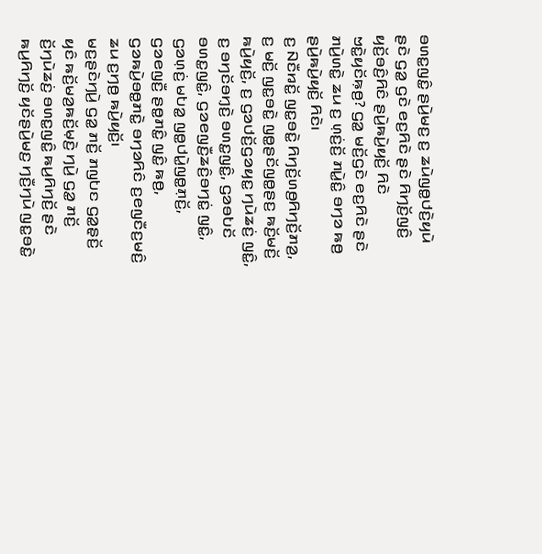ꤋꤛꤢ꤭ꤜꤢꤨ꤭ ꤔꤣꤧ꤬ꤗꤢ꤬ ꤢ꤬ ꤘꤣꤧꤜꤥ꤭ꤓꤢꤧ꤬ꤟꤣꤧ ꤔꤢꤧ ꤞꤤ꤭ ꤞꤢꤧ ꤕꤢ꤬ꤖꤢꤧ ꤔꤢꤧ ꤖꤚꤢꤩ꤬ꤜꤢꤨ꤬ ꤟꤢꤩ꤬ꤋꤢꤨ꤬ꤖꤢꤨ ꤔꤣꤧ꤬ꤒꤣꤧ꤬ꤟꤢꤩ꤬ ꤖꤢꤧ ꤠꤢꤧ꤭ꤟꤢꤩꤒ꤫ꤥ꤬? ꤞꤤ꤭ ꤗꤢꤩ꤬ꤞꤢꤧ ꤕꤢ꤬ꤖꤢꤧ ꤔꤢꤧ ꤊꤣꤧ꤬ꤛꤢꤧ꤭ ꤘꤣ ꤢ꤬ ꤛ꤫ꤢꤦ꤬ꤢꤩ꤬ ꤊꤣꤧ꤭ꤢꤨ꤭ ꤋꤚꤤ ꤒꤥ꤬ ꤔꤣꤧ꤬ꤒꤣꤧ꤬ꤟꤢꤩ꤬ ꤖꤢꤧ꤯
ꤢ꤬ ꤡꤢꤪꤙꤢꤩ꤭ ꤜꤢ꤭ꤋꤢꤧ꤭ ꤖꤚꤢꤩ꤬ꤛꤥ꤬ꤖꤚꤢꤩ꤬ꤊꤤ꤬, ꤢ꤬ ꤗꤢꤩ꤬ ꤜꤢ꤭ꤋꤢꤧ꤭ ꤜꤥ꤭ꤔꤢꤩꤜꤥ꤭ꤔꤢ꤬ ꤒꤢꤩ꤬ꤗꤢꤩ꤬ ꤒꤣꤧ꤬ꤟꤢꤩ꤬, ꤢ꤬ ꤞꤤꤓꤢꤩ꤬ꤞꤤꤟꤢ꤭ ꤚꤣꤧꤘꤢꤦ꤬ ꤜꤢꤨ꤭, ꤢ꤬ ꤋꤚꤢꤩꤋꤚ꤫ꤢꤧ꤬ ꤋꤛꤢ꤭ꤜꤢꤨ꤭, ꤞꤤꤋꤝꤢꤩ ꤋꤛꤢ꤭ꤜꤢꤨ꤭, ꤞꤤꤕꤜꤢꤪ꤬ꤘꤢꤨ꤬ꤋꤚꤢꤦ꤭ ꤜꤢꤨ꤭, ꤞꤤꤛ꤫ꤢꤦ꤬ ꤗꤝꤤ꤭ ꤜꤥ꤭ꤓꤣꤧ꤭ꤜꤥ꤭ꤊ꤫ꤢꤩ꤬, ꤞꤤꤕꤜꤢꤪ꤬ ꤔꤥ꤭ꤊꤢꤨ꤭ ꤜꤢꤨ꤭ ꤒꤥ꤬, ꤞꤤꤒꤣꤧ꤬ꤋꤥ꤭ꤊꤢꤧ꤭ ꤋꤚꤤꤖꤢꤨ ꤢ꤬ꤕꤜꤢꤪꤢ꤬ꤗꤢꤨ꤬ ꤘꤣ ꤢ꤬ꤚꤥ꤬ ꤒꤣꤧ꤬ꤟꤢꤩ꤬꤯
ꤗꤢ꤬ꤔꤢꤧꤚꤣꤧ꤬ ꤞꤤ꤭ ꤊꤢꤩ꤬ ꤊꤜꤝꤢ ꤞꤤ꤭ꤔ꤫ꤢꤩ꤬ ꤟꤢꤨ ꤒꤢꤩ꤬ꤗꤤ꤬ꤒꤢꤩ꤬ꤗ꤫ꤢꤧ꤬ ꤚꤣꤧ꤬ ꤞꤤ꤭ ꤊꤢꤩ꤬ ꤢꤩ꤬ꤚꤣꤧꤘꤢꤦ꤬ ꤋꤛꤢ꤭ꤜꤢꤨ꤭ ꤒꤣ꤬ꤖꤚꤢꤩ꤬ ꤔꤢꤧ ꤒꤣ꤬ꤖꤚꤢꤩ꤬ ꤟꤢꤩꤔꤣꤧ꤬ꤗꤢ꤬ ꤚꤢꤪ꤬ꤚꤣꤧ ꤜꤢ꤭ꤋꤢꤧ꤭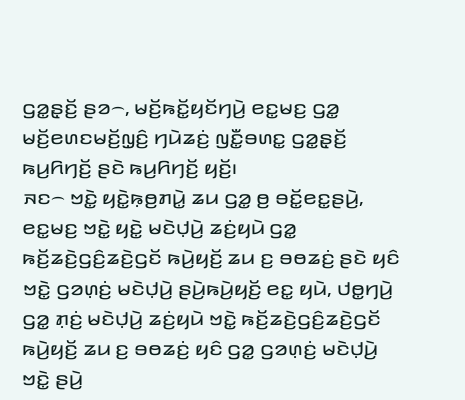ꤞꤤ꤭ꤔ꤫ꤢꤩ꤬ ꤔꤤ꤮, ꤗꤢꤩ꤬ꤒꤢꤩ꤭ꤟꤢꤩꤚꤣꤧ꤬ ꤕꤢ꤭ꤗꤢ꤬ ꤞꤤ꤭ ꤗꤢꤩ꤬ꤕꤛꤢꤗꤢꤩ꤬ꤜ꤫ꤢꤨ꤬ ꤚꤣꤧꤘꤢꤦ꤬ ꤜꤢꤪ꤭ꤋꤛꤢ꤭ ꤞꤤ꤭ꤔ꤫ꤢꤩ꤬ ꤒꤣ꤬ꤖꤚꤢꤩ꤬ ꤔꤢꤧ ꤒꤣ꤬ꤖꤚꤢꤩ꤬ ꤟꤢꤩ꤬꤯
ꤏꤢ꤮ ꤠꤢꤧ꤭ ꤟꤢꤧ꤭ꤒ꤫ꤥ꤬ꤊꤣꤧ꤭ ꤘꤣ ꤞꤤ꤭ ꤥ꤬ ꤋꤢꤩ꤭ꤕꤢ꤭ꤔꤣꤧ꤬, ꤕꤢ꤭ꤗꤢ꤬ ꤠꤢꤧ꤭ ꤟꤢꤧ꤭ ꤗꤢꤧꤓ꤫ꤣꤧ꤬ ꤘꤢꤦ꤬ꤟꤣꤧ ꤞꤤ꤭ ꤒꤢꤩ꤬ꤘꤢꤧ꤬ꤞꤢꤨ꤬ꤘꤢꤧ꤬ꤞꤢꤩ ꤒꤣꤧ꤬ꤟꤢꤩ꤬ ꤘꤣ ꤢ꤬ ꤋꤥꤘꤢꤦ꤬ ꤔꤢꤧ ꤟꤢꤨ ꤠꤢꤧ꤭ ꤞꤤꤛ꤫ꤢꤦ꤬ ꤗꤢꤧꤓ꤫ꤣꤧ꤬ ꤔꤣꤧ꤬ꤒꤣꤧ꤬ꤟꤢꤩ꤬ ꤕꤢ꤭ ꤟꤣꤧ, ꤓꤥ꤭ꤚꤣꤧ꤬ ꤞꤤ꤭ ꤊ꤫ꤢꤦ꤬ ꤗꤢꤧꤓ꤫ꤣꤧ꤬ ꤘꤢꤦ꤬ꤟꤣꤧ ꤠꤢꤧ꤭ ꤒꤢꤩ꤬ꤘꤢꤧ꤬ꤞꤢꤨ꤬ꤘꤢꤧ꤬ꤞꤢꤩ ꤒꤣꤧ꤬ꤟꤢꤩ꤬ ꤘꤣ ꤢ꤬ ꤋꤥꤘꤢꤦ꤬ ꤟꤢꤨ ꤞꤤ꤭ ꤞꤤꤛ꤫ꤢꤦ꤬ ꤗꤢꤧꤓ꤫ꤣꤧ꤬ ꤠꤢꤧ꤭ ꤔꤣꤧ꤬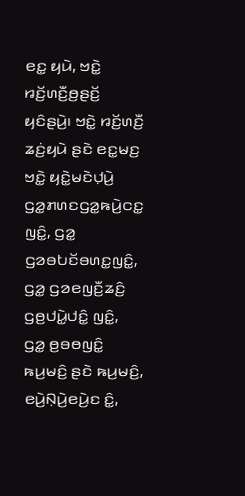ꤕꤢ꤭ ꤟꤣꤧ, ꤠꤢꤧ꤭ ꤙꤢꤩ꤬ꤛꤢꤪ꤬ꤥ꤬ꤔꤢꤩ꤬ ꤟꤢꤨꤔꤣꤧ꤬꤯ ꤠꤢꤧ꤭ ꤙꤢꤩ꤬ꤛꤢꤪ꤬ ꤘꤢꤦ꤬ꤟꤣꤧ ꤔꤢꤧ ꤕꤢ꤭ꤗꤢ꤬ ꤠꤢꤧ꤭ ꤟꤢꤧ꤭ꤗꤢꤧꤓ꤫ꤣꤧ꤬ ꤞꤤ꤭ꤊꤛꤢꤞꤤ꤭ꤒꤣꤧ꤬ꤍꤢ꤭ ꤜꤢꤨ꤭, ꤞꤤ꤭ ꤞꤤꤋꤝꤢꤩꤋꤛꤢ꤭ꤜꤢꤨ꤭, ꤞꤤ꤭ ꤞꤤꤕꤜꤢꤪ꤬ꤘꤢꤨ꤬ ꤞꤥ꤬ꤓꤣꤧ꤭ꤓꤢꤨ꤭ ꤜꤢꤨ꤭, ꤞꤤ꤭ ꤥ꤬ꤋꤥꤜꤢꤨ꤭ ꤒꤣ꤬ꤗꤢꤨ꤬ ꤔꤢꤧ ꤒꤣ꤬ꤗꤢꤨ꤬, ꤕꤣꤧ꤬ꤡ꤫ꤣꤧ꤬ꤕꤣꤧ꤬ꤢ ꤢꤨ꤭,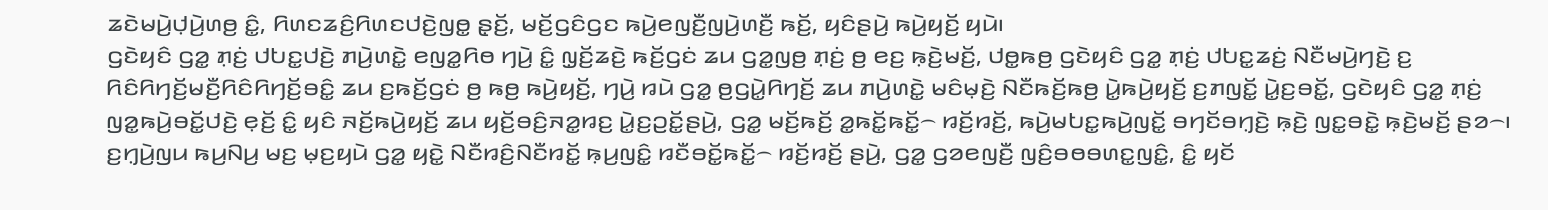ꤘꤢꤧꤗꤣꤧ꤬ꤓ꤫ꤣꤧ꤬ꤛꤥ꤬ ꤢꤨ꤭, ꤖꤛꤢꤘꤢꤨ꤬ꤖꤛꤢꤓꤢꤧ꤬ꤜꤥ꤭ ꤔ꤫ꤢꤩ꤬, ꤗꤢꤩ꤬ꤞꤢꤨꤞꤢ ꤒꤣꤧ꤬ꤕꤜꤢꤪ꤬ꤜꤣꤧ꤬ꤛꤢꤪ꤬ ꤒꤢꤩ꤬, ꤟꤢꤨꤔꤣꤧ꤬ ꤒꤣꤧ꤬ꤟꤢꤩ꤬ ꤟꤣꤧ꤯
ꤞꤢꤧꤟꤢꤨ ꤞꤤ꤭ ꤊ꤫ꤢꤦ꤬ ꤓꤝꤢ꤭ꤓꤢꤧ꤬ ꤊꤣꤧ꤬ꤛꤢꤧ꤭ ꤕꤜꤤ꤭ꤖꤥ ꤚꤣꤧ꤬ ꤢꤨ꤭ ꤜ꤫ꤢꤩ꤬ꤘꤢꤧ꤬ ꤒꤢꤩ꤬ꤞꤢꤦ ꤘꤣ ꤞꤤ꤭ꤜꤥ꤬ ꤊ꤫ꤢꤦ꤬ ꤥ꤬ ꤕꤢ꤬ ꤒ꤫ꤢꤧ꤬ꤗꤢꤩ꤬, ꤓꤥ꤭ꤒꤥ꤬ ꤞꤢꤧꤟꤢꤨ ꤞꤤ꤭ ꤊ꤫ꤢꤦ꤬ ꤓꤝꤢ꤭ꤘꤢꤦ꤬ ꤡꤢꤪꤗꤣꤧ꤬ꤚꤢꤧ꤬ ꤢ꤬ ꤖꤢꤨꤖꤚꤢꤩ꤬ꤗꤢꤪ꤬ꤖꤢꤨꤖꤚꤢꤩ꤬ꤋꤢꤨ꤭ ꤘꤣ ꤢ꤬ꤒꤢꤩ꤬ꤞꤢꤦ ꤥ꤬ ꤒꤥ꤬ ꤒꤣꤧ꤬ꤟꤢꤩ꤬, ꤚꤣꤧ꤬ ꤙꤣꤧ ꤞꤤ꤭ ꤥ꤬ꤞꤣꤧ꤭ꤖꤚꤢꤩ꤬ ꤘꤣ ꤊꤣꤧ꤬ꤛꤢꤧ꤭ ꤗꤢꤨꤗ꤫ꤢꤧ꤬ ꤡꤢꤪꤒꤢꤩ꤬ꤒꤥ꤬ ꤣꤧ꤭ꤒꤣꤧ꤬ꤟꤢꤩ꤬ ꤢ꤬ꤊꤜꤢꤩ꤭ ꤣꤧ꤭ꤢ꤬ꤋꤢꤩ꤭, ꤞꤢꤧꤟꤢꤨ ꤞꤤ꤭ ꤊ꤫ꤢꤦ꤬ ꤜꤤ꤭ꤒꤣꤧ꤬ꤋꤢꤩ꤭ꤓꤢꤧ꤬ ꤕ꤫ꤢꤩ꤬ ꤢꤨ꤭ ꤟꤢꤨ ꤏꤢꤩ꤬ꤒꤣꤧ꤬ꤟꤢꤩ꤬ ꤘꤣ ꤟꤢꤩ꤬ꤋꤢꤨ꤬ꤏꤤ꤭ꤙꤢ꤬ ꤣꤧ꤭ꤢ꤬ꤑꤢꤩ꤭ꤔꤣꤧ꤬, ꤞꤤ꤭ ꤗꤢꤩ꤬ꤒꤢꤩ꤬ ꤤ꤭ꤒꤢꤩ꤭ꤒꤢꤩ꤭꤮ ꤙꤢꤩ꤬ꤙꤢꤩ꤬, ꤒꤣꤧ꤬ꤗꤝꤢ꤭ꤒꤣꤧ꤬ꤜꤢꤩ꤭ ꤋꤚꤢꤩꤋꤚ꤫ꤢꤧ꤬ ꤒ꤫ꤢꤧ꤬ ꤜꤢ꤭ꤋꤢꤧ꤭ ꤒ꤫ꤢꤧ꤬ꤗꤢꤩ꤬ ꤔꤤ꤮꤯
ꤢ꤬ꤚ꤫ꤣꤧ꤬ꤜꤣ ꤒꤣ꤬ꤡꤣ꤬ ꤗꤢ꤬ ꤗ꤫ꤢ꤬ꤟꤣꤧ ꤞꤤ꤭ ꤟꤢꤧ꤭ ꤡꤢꤪꤙꤢꤨ꤬ꤡꤢꤪꤙꤢꤩ꤭ ꤒ꤫ꤣ꤬ꤜꤢꤨ꤭ ꤙꤢꤪꤋꤢꤩ꤭ꤒꤢꤩ꤭꤮ ꤙꤢꤩ꤬ꤙꤢꤩ꤬ ꤔꤣꤧ꤬, ꤞꤤ꤭ ꤞꤤꤕꤜꤢꤪ꤬ ꤜꤢꤨ꤬ꤋꤥꤋꤛꤢ꤭ꤜꤢꤨ꤭, ꤢꤨ꤭ ꤟꤢꤩ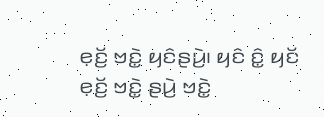ꤕ꤫ꤢꤩ꤬ ꤠꤢꤧ꤭ ꤟꤢꤨꤔꤣꤧ꤬꤯ ꤟꤢꤨ ꤢꤨ꤭ ꤟꤢꤩ ꤕ꤫ꤢꤩ꤬ ꤠꤢꤧ꤭ ꤔꤣꤧ꤬ ꤠꤢꤧ꤭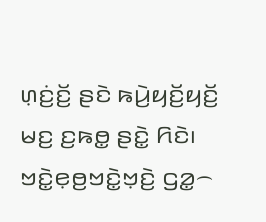ꤛ꤫ꤢꤦ꤬ꤢꤩ꤬ ꤔꤢꤧ ꤒꤣꤧ꤬ꤟꤢꤩ꤬ꤟꤢꤩ꤬ ꤗꤢ꤬ ꤢ꤬ꤒꤥ꤭ ꤔꤢꤧ꤭ ꤖꤢꤧ꤯
ꤠꤢꤧ꤭ꤕ꤫ꤥ꤬ꤠꤢꤧ꤭ꤠ꤫ꤢꤧ꤬ ꤞꤤ꤭꤮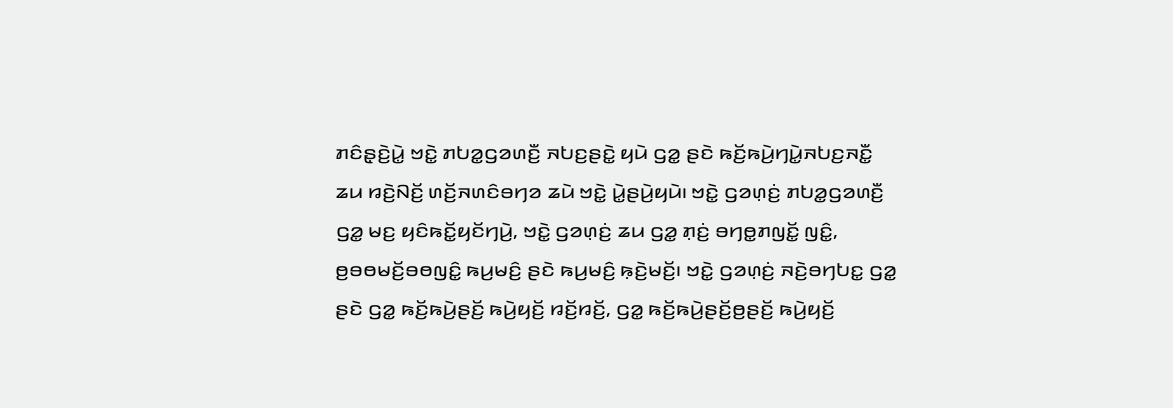ꤊꤢꤨꤔ꤫ꤢꤧ꤬ꤣꤧ꤭ ꤠꤢꤧ꤭ ꤊꤝꤤ꤭ꤞꤤꤛꤢꤪ꤬ ꤏꤝꤢ꤬ꤔꤢꤧ꤭ ꤟꤣꤧ ꤞꤤ꤭ ꤔꤢꤧ ꤒꤢꤩ꤬ꤒꤣꤧ꤬ꤚꤣꤧ꤭ꤏꤝꤢ꤬ꤏꤢꤪ꤭ ꤘꤣ ꤙꤢꤧ꤬ꤡꤢꤩ꤬ ꤛꤢꤩ꤬ꤏꤛꤢꤨꤋꤚꤤ ꤘꤣꤧ ꤠꤢꤧ꤭ ꤣꤧ꤭ꤔꤣꤧ꤬ꤟꤣꤧ꤯ ꤠꤢꤧ꤭ ꤞꤤꤛ꤫ꤢꤦ꤬ ꤊꤝꤤ꤭ꤞꤤꤛꤢꤪ꤬ ꤞꤤ꤭ ꤗꤢ꤬ ꤟꤢꤨꤒꤢꤩ꤭ꤟꤢꤩꤚꤣꤧ꤬, ꤠꤢꤧ꤭ ꤞꤤꤛ꤫ꤢꤦ꤬ ꤘꤣ ꤞꤤ꤭ ꤊ꤫ꤢꤦ꤬ ꤋꤚꤥ꤭ꤊꤜꤢꤩ꤭ ꤜꤢꤨ꤭, ꤥ꤬ꤋꤥꤗꤢꤩ꤬ꤋꤥꤜꤢꤨ꤭ ꤒꤣ꤬ꤗꤢꤨ꤬ ꤔꤢꤧ ꤒꤣ꤬ꤗꤢꤨ꤬ ꤒ꤫ꤢꤧ꤬ꤗꤢꤩ꤬꤯ ꤠꤢꤧ꤭ ꤞꤤꤛ꤫ꤢꤦ꤬ ꤏꤢꤧ꤬ꤋꤚꤝꤢ꤭ ꤞꤤ꤭ ꤔꤢꤧ ꤞꤤ꤭ ꤒꤢꤩ꤬ꤒꤣꤧ꤬ꤔꤢꤩ꤬ ꤒꤣꤧ꤬ꤟꤢꤩ꤬ ꤙꤢꤩ꤬ꤙꤢꤩ꤬, ꤞꤤ꤭ ꤒꤢꤩ꤬ꤒꤣꤧ꤬ꤔꤢꤩ꤬ꤥ꤬ꤔꤢꤩ꤬ ꤒꤣꤧ꤬ꤟꤢꤩ꤬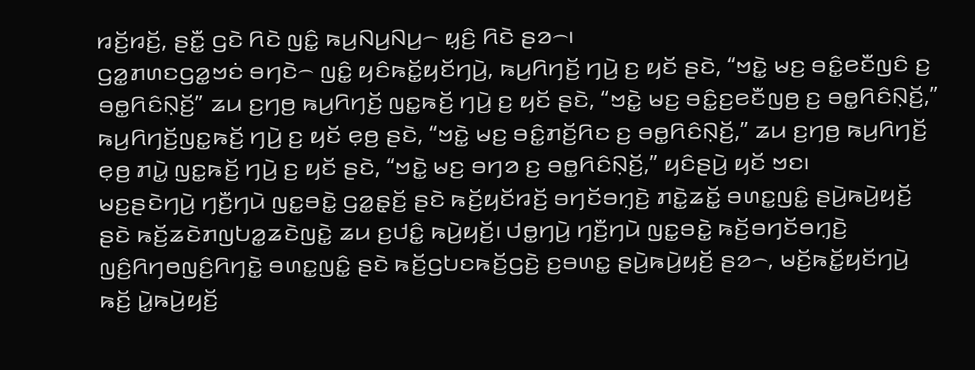ꤙꤢꤩ꤬ꤙꤢꤩ꤬, ꤔꤢꤪ꤭ ꤞꤢꤧ ꤖꤢꤧ ꤜꤢꤨ꤭ ꤒꤣ꤬ꤡꤣ꤬ꤡꤣ꤬꤮ ꤟ꤫ꤢꤨ꤬ ꤖꤢꤧ ꤔꤤ꤮꤯
ꤞꤤ꤭ꤊꤛꤢꤞꤤ꤭ꤠꤢꤦ ꤋꤚꤢꤧ꤮ ꤜꤢꤨ꤭ ꤟꤢꤨꤒꤢꤩ꤭ꤟꤢꤩꤚꤣꤧ꤬, ꤒꤣ꤬ꤖꤚꤢꤩ꤬ ꤚꤣꤧ꤬ ꤢ꤬ ꤟꤢꤩ ꤔꤢꤧ, “ꤠꤢꤧ꤭ ꤗꤢ꤬ ꤋꤢꤨ꤭ꤕꤢꤪꤜꤢꤨ ꤢ꤬ ꤋꤥ꤭ꤖꤢꤨꤡ꤫ꤢꤩ꤬” ꤘꤣ ꤢ꤬ꤚꤥ꤬ ꤒꤣ꤬ꤖꤚꤢꤩ꤬ ꤜꤢ꤭ꤒꤢꤩ꤬ ꤚꤣꤧ꤬ ꤢ꤬ ꤟꤢꤩ ꤔꤢꤧ, “ꤠꤢꤧ꤭ ꤗꤢ꤬ ꤋꤢꤨ꤭ꤢ꤬ꤕꤢꤪꤜꤥ꤬ ꤢ꤬ ꤋꤥ꤭ꤖꤢꤨꤡ꤫ꤢꤩ꤬,” ꤒꤣ꤬ꤖꤚꤢꤩ꤬ꤜꤢ꤭ꤒꤢꤩ꤬ ꤚꤣꤧ꤬ ꤢ꤬ ꤟꤢꤩ ꤕ꤫ꤥ꤬ ꤔꤢꤧ, “ꤠꤢꤧ꤭ ꤗꤢ꤬ ꤋꤢꤨ꤭ꤊꤢꤩ꤬ꤖꤢ ꤢ꤬ ꤋꤥ꤭ꤖꤢꤨꤡ꤫ꤢꤩ꤬,” ꤘꤣ ꤢ꤬ꤚꤥ꤬ ꤒꤣ꤬ꤖꤚꤢꤩ꤬ ꤕ꤫ꤥ꤬ ꤊꤣꤧ꤭ ꤜꤢ꤭ꤒꤢꤩ꤬ ꤚꤣꤧ꤬ ꤢ꤬ ꤟꤢꤩ ꤔꤢꤧ, “ꤠꤢꤧ꤭ ꤗꤢ꤬ ꤋꤚꤤ ꤢ꤬ ꤋꤥ꤭ꤖꤢꤨꤡ꤫ꤢꤩ꤬,” ꤟꤢꤨꤔꤣꤧ꤬ ꤟꤢꤩ ꤠꤢ꤯
ꤗꤢ꤬ꤔꤢꤧꤚꤣꤧ꤬ ꤚꤢꤪ꤬ꤚꤣꤧ ꤜꤢ꤭ꤋꤢꤧ꤭ ꤞꤤ꤭ꤔ꤫ꤢꤩ꤬ ꤔꤢꤧ ꤒꤢꤩ꤬ꤟꤢꤩꤙꤢꤩ꤬ ꤋꤚꤢꤩꤋꤚ꤫ꤢꤧ꤬ ꤊꤢꤧ꤭ꤘꤢꤩ꤭ ꤋꤛꤢ꤭ꤜꤢꤨ꤭ ꤔꤣꤧ꤬ꤒꤣꤧ꤬ꤟꤢꤩ꤬ ꤔꤢꤧ ꤒꤢꤩ꤬ꤘꤢꤧꤊꤜꤝꤤ꤭ꤘꤢꤧꤜꤢꤧ꤭ ꤘꤣ ꤢ꤬ꤓꤢꤨ꤭ ꤒꤣꤧ꤬ꤟꤢꤩ꤬꤯ ꤓꤥ꤭ꤚꤣꤧ꤬ ꤚꤢꤪ꤬ꤚꤣꤧ ꤜꤢ꤭ꤋꤢꤧ꤭ ꤒꤢꤩ꤬ꤋꤚꤢꤩꤋꤚ꤫ꤢꤧ꤬ ꤜꤢꤨ꤬ꤖꤚꤥꤜꤢꤨ꤬ꤖꤚꤢꤧ꤭ ꤋꤛꤢ꤭ꤜꤢꤨ꤭ ꤔꤢꤧ ꤒꤢꤩ꤬ꤞꤝꤢꤒꤢꤩ꤬ꤞꤢꤧ꤬ ꤢ꤬ꤋꤛꤢ꤭ ꤔꤣꤧ꤬ꤒꤣꤧ꤬ꤟꤢꤩ꤬ ꤔꤤ꤮, ꤗꤢꤩ꤬ꤒꤢꤩ꤭ꤟꤢꤩꤚꤣꤧ꤬ ꤒꤢꤩ꤬ ꤣꤧ꤭ꤒꤣꤧ꤬ꤟꤢꤩ꤬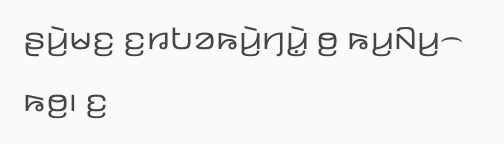ꤔꤣꤧ꤬ꤗꤢ꤬ ꤢ꤬ꤙꤝꤤꤒꤣꤧ꤬ꤚꤣꤧ꤭ ꤥ꤬ ꤒꤣ꤬ꤡꤣ꤬꤮ ꤒꤥ꤬꤯ ꤢ꤬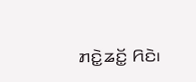ꤊꤢꤧ꤭ꤘꤢꤩ꤭ ꤖꤢꤧ꤯